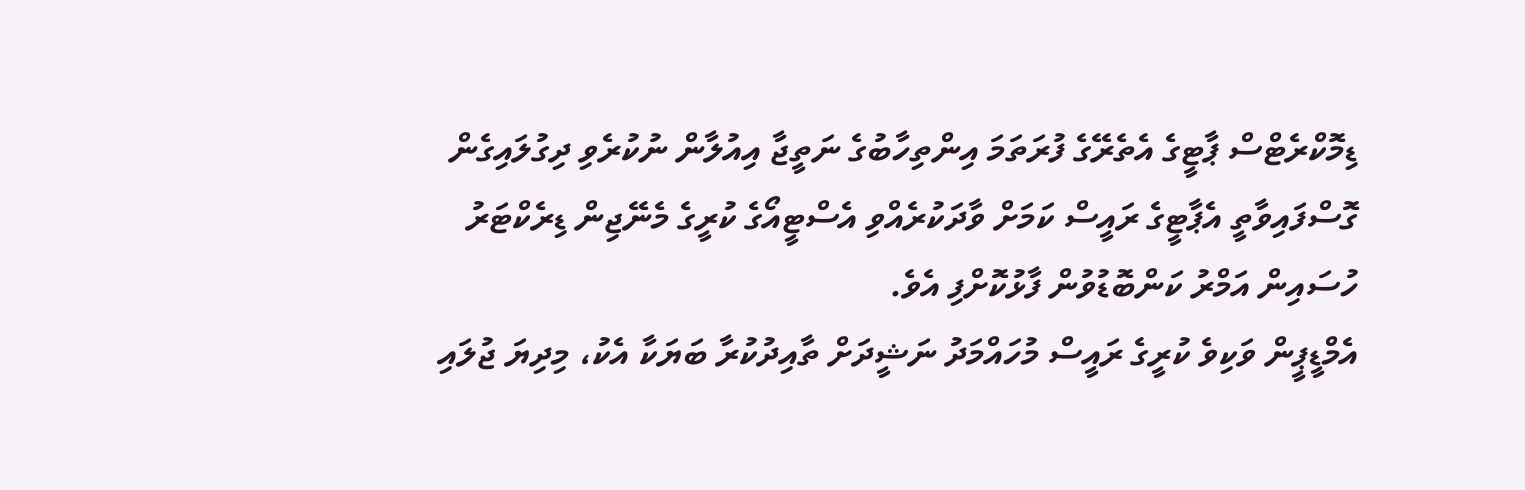ޑިމޮކްރެޓްސް ޕާޓީގެ އެތެރޭގެ ފުރަތަމަ އިންތިހާބުގެ ނަތީޖާ އިއުލާން ނުކުރެވި ދިގުލައިގެން ގޮސްފައިވާތީ އެޕާޓީގެ ރައީސް ކަމަށް ވާދަކުރެއްވި އެސްޓީއޯގެ ކުރީގެ މެނޭޖިން ޑިރެކްޓަރު ހުސައިން އަމްރު ކަންބޮޑުވުން ފާޅުކޮށްފި އެވެ.
އެމްޑީޕީން ވަކިވެ ކުރީގެ ރައީސް މުހައްމަދު ނަޝީދަށް ތާއިދުކުރާ ބަޔަކާ އެކު، މިދިޔަ ޖުލައި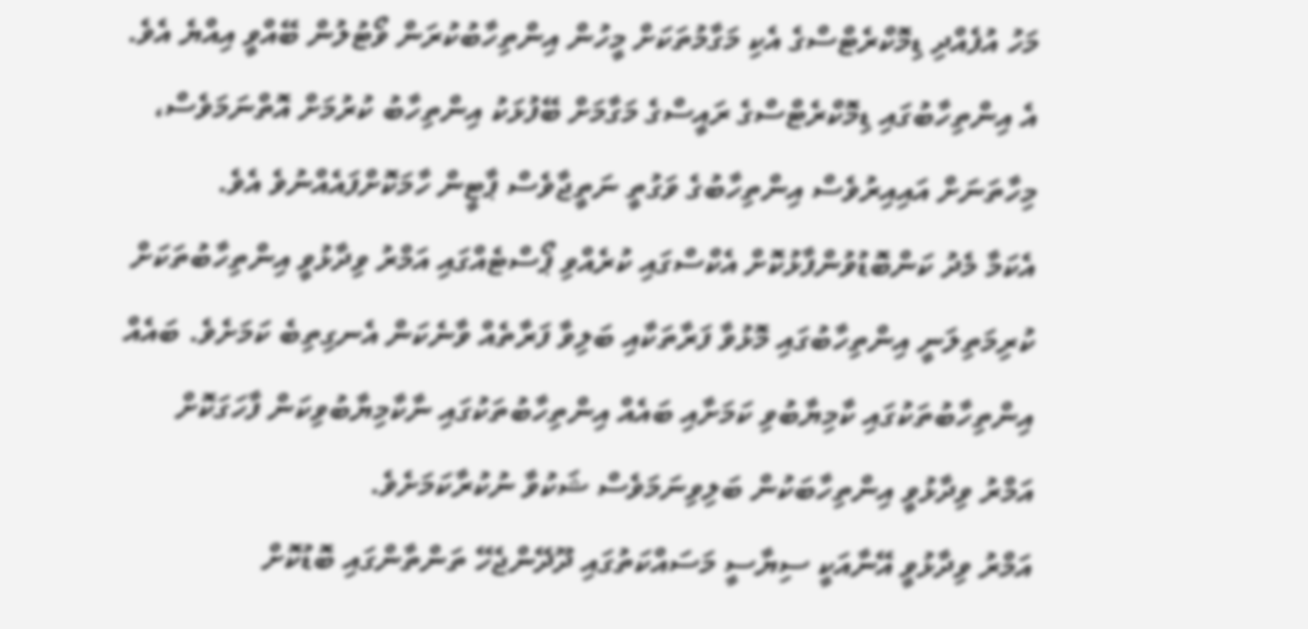މަހު އުފެއްދި ޑިމޮކްރެޓްސްގެ އެކި މަގާމުތަކަށް މީހުން އިންތިހާބުކުރަން ވޯޓުލުން ބޭއްވީ އިއްޔެ އެވެ. އެ އިންތިހާބުގައި ޑިމޮކްރެޓްސްގެ ރައީސްގެ މަގާމަށް ބޭފުޅަކު އިންތިހާބު ކުރުމަށް އޮތްނަމަވެސް، މިހާތަނަށް އައިއިރުވެސް އިންތިހާބުގެ ވަގުތީ ނަތީޖާވެސް ޕާޓީން ހާމަކޮށްފައެއްނުވެ އެވެ.
އެކަމާ މެދު ކަންބޮޑުވުންފާޅުކޮށް އެކްސްގައި ކުރެއްވި ޕޯސްޓެއްގައި އަމްރު ވިދާޅުވީ އިންތިހާބުތަކަށް ކުރިމަތިލަނީ އިންތިހާބުގައި މޮޅުވާ ފަރާތަކާއި ބަލިވާ ފަރާތެއް ވާނެކަން އެނގިތިބެ ކަމަށެވެ. ބައެއް އިންތިހާބުތަކުގައި ކާމިޔާބުވި ކަމަށާއި ބައެއް އިންތިހާބުތަކުގައި ނާކާމިޔާބުވިކަން ފާހަގަކޮށް އަމްރު ވިދާޅުވީ އިންތިހާބަކުން ބަލިވިނަމަވެސް ޝަކުވާ ނުކުރާކަމަށެވެ.
އަމްރު ވިދާޅުވީ އޭނާއަކީ ސިޔާސީ މަސައްކަތުގައި ދޫދޭންޖެހޭ ތަންތާންގައި ބޮޑުކޮށް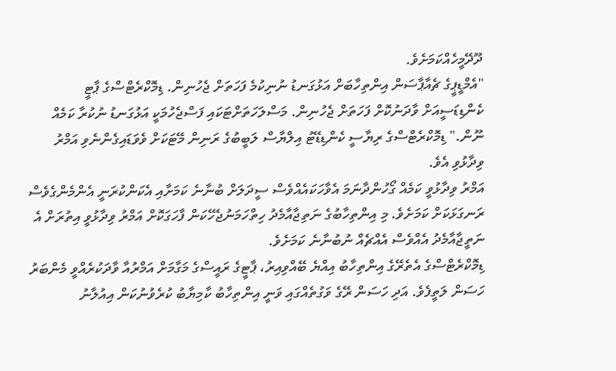ދޫދޭމީހެއްކަމަށެވެ.
"އެމްޑީޕީގެ ޗެއާޕާސަން އިންތިހާބަށް އަޅުގަނޑު ނުނިކުމެ ފަހަތަށް ޖެހުނިން. ޑިމޮކްރެޓްސްގެ ޕާޓީ ކެންޑިޑަސީއަށް ވާދަނުކޮށް ފަހަތަށް ޖެހުނިން. މަސްލަހަތަށްޓަކައި ފަސްޖެހުމަކީ އަޅުގަނޑު ނުކުރާ ކަމެއް ނޫން." ޑިމޮކްރެޓްސްގެ ރިޔާސީ ކެންޑިޑޭޓު އިލްޔާސް ލަބީބުގެ ރަނިން މޭޓަކަށް ވެވަޑައިގެންނެވި އަމްރު ވިދާޅުވި އެވެ.
އަމްރު ވިދާޅުވީ ކަމެއް ގޯހުންދާނަމަ އެވާހަކައެއްވެސް ސީދަލަށް ބުނާނެ ކަމަށާއި އެކަންކުރަނީ އެންމެންގެވެސް ރަނގަޅަކަށް ކަމަށެވެ. މި އިންތިހާބުގެ ނަތިޖާއާމެދު ހިތްހަމަނުޖެހޭކަން ފާހަގަކޮށް އަމްރު ވިދާޅުވީ އިތުރަށް އެ ނަތީޖާއާމެދު އެއްވެސް އެއްޗެއް ނުބުނާނެ ކަމަށެވެ.
ޑިމޮކްރެޓްސްގެ އެތެރޭގެ އިންތިހާބު އިއްޔެ ބޭއްވިއިރު، ޕާޓީގެ ރައީސްގެ މަގާމަށް އަމްރުއާ ވާދަކުރެއްވީ މެންބަރު ހަސަން ލަތީފެވެ. އަދި ހަސަން ރޭގެ ވަގުތެއްގައި ވަނީ އިންތިހާބު ކާމިޔާބު ކުރެވުނުކަން އިއުލާނު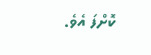ކޮށްފަ އެވެ.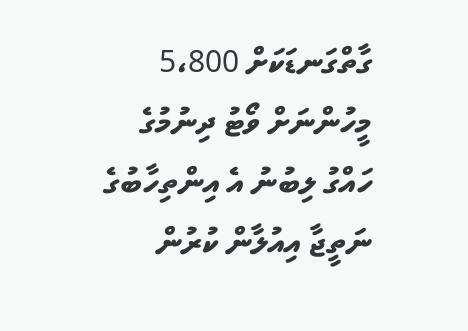ގާތްގަނޑަކަށް 5،800 މީހުންނަށް ވޯޓު ދިނުމުގެ ހައްގު ލިބުނު އެ އިންތިހާބުގެ ނަތީޖާ އިއުލާން ކުރުން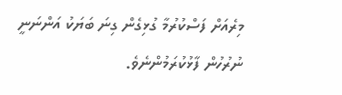މިރެއަށް ފަސްކުރުމާ ގުޅިގެން ގިނަ ބަޔަކު އަންނަނީ ނުރުހުން ފާޅުކުރަމުންނެވެ.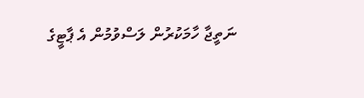ނަތީޖާ ހާމަކުރުން ލަސްވުމުން އެ ޕާޓީގެ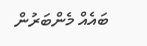ބައެއް މެންބަރުން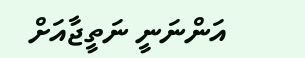އަންނަނީ ނަތީޖާއަށް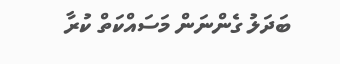ބަދަލު ގެންނަން މަސައްކަތް ކުރާ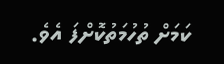ކަމަށް ތުހުމަތުކޮށްފަ އެވެ.